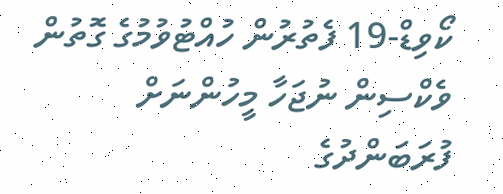ކޯވިޑް-19 ފެތުރުން ހުއްޓުވުމުގެ ގޮތުން ވެކްސިން ނުޖަހާ މީހުންނަށް ފުރަބަންދުގެ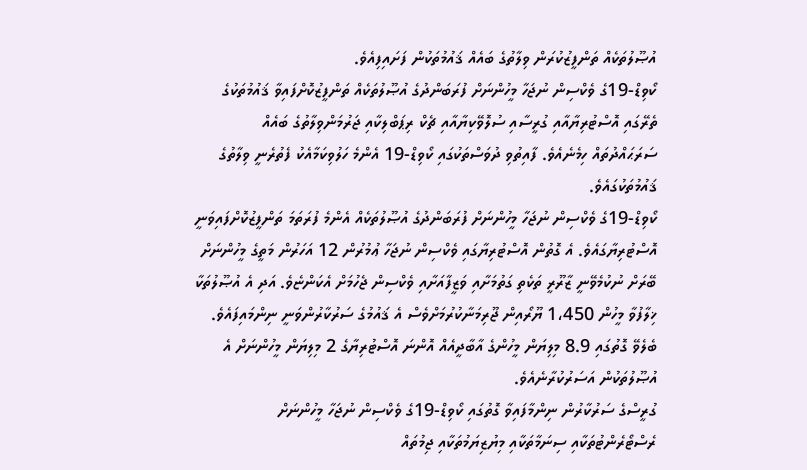އުޞޫލުތަކެއް ތަންފީޒުކުރަން ވިލާތުގެ ބައެއް ޤައުމުތަކުން ފަށައިފިއެވެ.
ކޯވިޑް-19ގެ ވެކްސިން ނުޖަހާ މީހުންނަށް ފުރަބަންދުގެ އުޞޫލުތަކެއް ތަންފީޒުކޮށްފައިވާ ޤައުމުތަކުގެ ތެރޭގައި އޮސްޓުރިޔާއާއި ގުރީސާއި ސުލޮވޭކިޔާއާއި ޗެކް ރިޕަބްލިކާއި ޖަރުމަންވިލާތުގެ ބައެއް ސަރަޙައްދުތައް ހިމެނެއެވެ. ފާއިތުވި ދުވަސްތަކުގައި ކޯވިޑް-19 އެންމެ ހަލުވިކަމާއެކު ފެތުރެނީ ވިލާތުގެ ޤައުމުތަކުގައެވެ.
ކޯވިޑް-19ގެ ވެކްސިން ނުޖަހާ މީހުންނަށް ފުރަބަންދުގެ އުޞޫލުތަކެއް އެންމެ ފުރަތަމަ ތަންފީޒުކޮށްފައިވަނީ އޮސްޓުރިޔާގައެވެ. އެ ގޮތުން އޮސްޓުރިޔާގައި ވެކްސިން ނުޖަހާ ޢުމުރުން 12 އަހަރުން މަތީގެ މީހުންނަށް ބޭރަށް ނުކުމެވޭނީ ޒާރޫރީ ތަކެތި ގަތުމަށާއި ވަޒީފާއަށާއި ވެކްސިން ޖެހުމަށް އެކަންޏެވެ. އަދި އެ އުޞޫލުތަކާ ޚިލާފުވާ މީހުން 1،450 ޔޫރޯއިން ޖޫރިމަނާކުރުމަށްވެސް އެ ޤައުމުގެ ސަރުކާރުންވަނީ ނިންމައިފައެވެ. ބެލެވޭ ގޮތުގައި 8.9 މިލިޔަން މީހުންގެ އާބާދީއެއް އޮންނަ އޮސްޓުރިޔާގެ 2 މިލިޔަން މީހުންނަށް އެ އުޞޫލުތަކުން އަސަރުކުރާނެއެވެ.
ގުރީސްގެ ސަރުކާރުން ނިންމާފައިވާ ގޮތުގައި ކޯވިޑް-19ގެ ވެކްސިން ނުޖަހާ މީހުންނަށް ރެސްޓޯރެންޓުތަކާއި ސިނަމާތަކާއި މިޔުޒިޔަމުތަކާއި ޖިމުތައް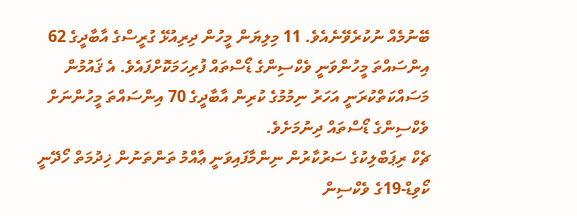ބޭނުމެއް ނުކުރެވޭނެއެވެ. 11 މިލިޔަން މީހުން ދިރިއުޅޭ ގުރީސްގެ އާބާދީގެ 62 އިންސައްތަ މީހުންވަނީ ވެކްސިންގެ ޑޯސްތައް ފުރިހަމަކޮށްފައެވެ. އެ ޤައުމުން މަސައްކަތްކުރަނީ އަހަރު ނިމުމުގެ ކުރިން އާބާދީގެ 70 އިންސައްތަ މީހުންނަށް ވެކްސިންގެ ޑޯސްތައް ދިނުމަށެވެ.
ޗެކް ރިޕަބްލިކުގެ ސަރުކާރުން ނިންމާފައިވަނީ ޢާއްމު ތަންތަނުން ޚިދުމަތް ހޯދޭނީ ކޯވިޑް-19ގެ ވެކްސިން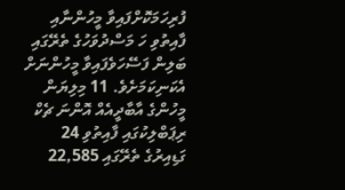ފުރިހަމަކޮށްފައިވާ މީހުންނާއި ފާއިތުވި ހަ މަސްދުވަހުގެ ތެރޭގައި ބަލިން ފަސޭހަވެފައިވާ މީހުންނަށް އެކަނިކަމަށެވެ. 11 މިލިޔަން މީހުންގެ އާބާދީއެއް އޮންނަ ޗެކް ރިޕަބްލިކުގައި ފާއިތުވި 24 ގަޑިއިރުގެ ތެރޭގައި 22,585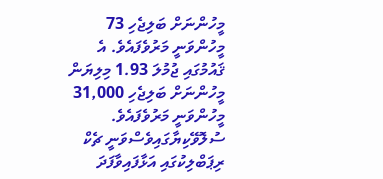މީހުންނަށް ބަލިޖެހި 73 މީހުންވަނީ މަރުވެފައެވެ. އެ ޤައުމުގައި ޖުމުލަ 1.93 މިލިޔަން މީހުންނަށް ބަލިޖެހި 31,000 މީހުންވަނީ މަރުވެފައެވެ.
ސުލޮވޭކިޔާގައިވެސްވަނީ ޗެކް ރިޕަބްލިކުގައި އަޅާފައިވާފަދަ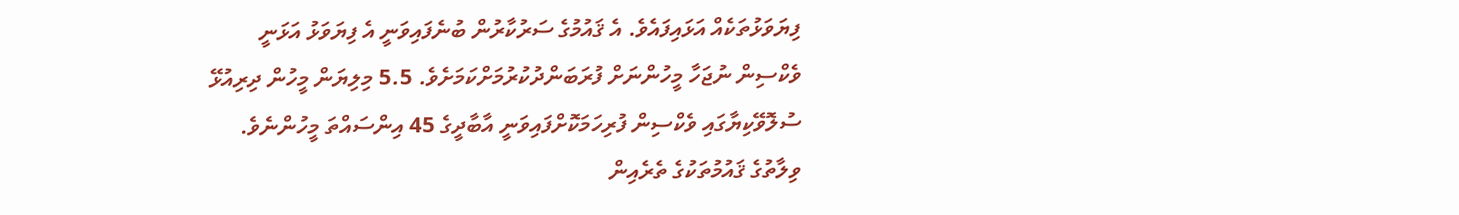ފިޔަވަޅުތަކެއް އަޅައިފައެވެ. އެ ޤައުމުގެ ސަރުކާރުން ބުނެފައިވަނީ އެ ފިޔަވަޅު އަޅަނީ ވެކްސިން ނުޖަހާ މީހުންނަށް ފުރަބަންދުކުރުމަށްކަމަށެވެ. 5.5 މިލިޔަން މީހުން ދިރިއުޅޭ ސުލޮވޭކިޔާގައި ވެކްސިން ފުރިހަމަކޮށްފައިވަނީ އާބާދީގެ 45 އިންސައްތަ މީހުންނެވެ. ވިލާތުގެ ޤައުމުތަކުގެ ތެރެއިން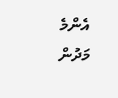އެންމެ މަދުން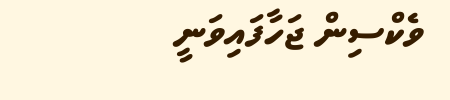ވެކްސިން ޖަހާފައިވަނީ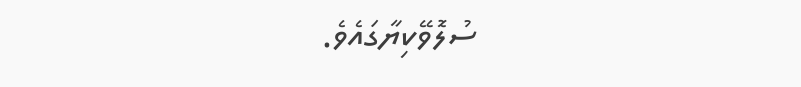ސުލޮވޭކިޔާގައެވެ.